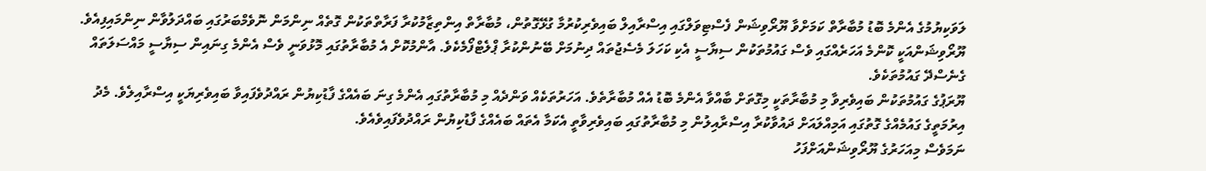ލަވަކިޔުމުގެ އެންމެ ބޮޑު މުބާރާތް ކަމަށްވާ ޔޫރޯވިޝަން ފެސްޓިވަލްގައި އިސްރާއިލް ބައިވެރިކުރުމާ ގުޅޭގޮތުން، މުބާރާތް އިންތިޒާމުކުރާ ފަރާތްތަކުން ގޮތެއް ނިންމަން ނޮވެމްބަރުގައި ބައްދަލުވާން ނިންމައިފިއެވެ.
ޔޫރޯވިޝަންއަކީ ކޮންމެ އަހަރެއްގައި ވެސް ގައުމުތަކުން ސިޔާސީ އެކި ކަހަލަ މެސެޖުތައް ދިނުމަށް ބޭނުންކުރާ ޕްލެޓްފޯމެކެވެ. އާންމުކޮށް އެ މުބާރާތުގައި މޮޅުވަނީ ވެސް އެންމެ ގިނައިން ސިޔާސީ މައްސަލަތައް ގެނެސްދޭ ގައުމުތަކެވެ.
ޔޫރަޕުގެ ގައުމުތަކުން ބައިވެރިވާ މި މުބާރާތަކީ މިގޮތަށް ބާއްވާ އެންމެ ބޮޑު އެއް މުބާރާތެވެ. އަހަރުތަކެއް ވަންދެއް މި މުބާރާތުގައި އެންމެ ގިނަ ބައެއްގެ ފާޑުކިޔުން ރައްދުވެފައިވާ ބައިވެރިޔަކީ އިސްރާއިލެވެ. މެދު އިރުމަތީގެ ގައުމެއްގެ ގޮތުގައި އަމިއްލައަށް ދައުވާކުރާ އިސްރާއިލުން މި މުބާރާތުގައި ބައިވެރިވާތީ އެކަމާ އެތައް ބައެއްގެ ފާޑުކިޔުން ރައްދުވެފައިވެއެވެ.
ނަމަވެސް މިއަހަރުގެ ޔޫރޯވިޝަންއަށްފަހު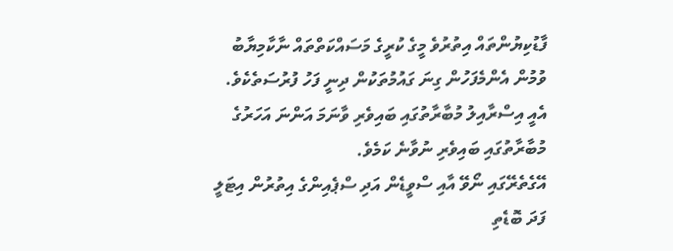ފާޑުކިޔުންތައް އިތުރުވެ މީގެ ކުރީގެ މަސައްކަތްތައް ނާކާމިޔާބު ވުމުން އެންމެފަހުން ގިނަ ގައުމުތަކުން ދިނީ ފަހު ފުރުސަތެކެވެ. އެއީ އިސްރާއިލު މުބާރާތުގައި ބައިވެރި ވާނަމަ އަންނަ އަހަރުގެ މުބާރާތުގައި ބައިވެރި ނުވާނެ ކަމެވެ.
އޭގެތެރޭގައި ނޯވޭ އާއި ސްވީޑެން އަދި ސްޕެއިންގެ އިތުރުން އިޓަލީ ފަދަ ބޮޑެތި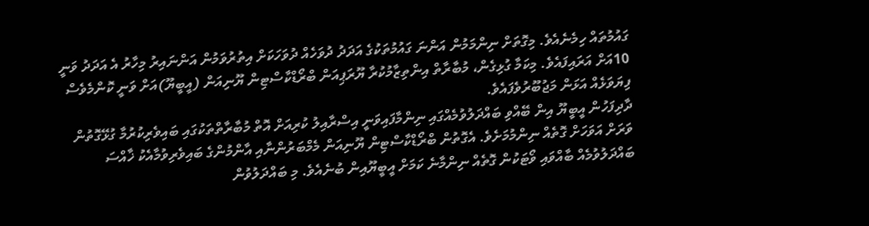ގައުމުތައް ހިމެނެއެވެ. މިގޮތަށް ނިންމަމުން އަންނަ ގައުމުތަކުގެ އަދަދު ދުވަހެއް ދުވަހަކަށް އިތުރުވަމުން އަންނައިރު މިހާރު އެ އަދަދު ވަނީ 10އަށް އަރައިފައެވެ. މިކަމާ ގުޅިގެން، މުބާރާތް އިންތިޒާމުކުރާ ޔޫރަޕިއަން ބްރޯޑްކާސްޓިން ޔޫނިއަން (އީބީޔޫ)އަށް ވަނީ ކޮންމެވެސް ފިޔަވަޅެއް އަޅަން މަޖުބޫރުވެފައެވެ.
ދާދިފަހުން އީބީޔޫ އިން ބޭއްވި ބައްދަލުވުމެއްގައި ނިންމާފައިވަނީ އިސްރާއިލު ކުރިއަށް އޮތް މުބާރާތްތަކުގައި ބައިވެރިކުރުމާ ގުޅޭގޮތުން ވަރަށް އަވަހަށް ގޮތެއް ނިންމުމަށެވެ. އެގޮތުން ބްރޯޑްކާސްޓިން ޔޫނިއަން މެމްބަރުންނާއި އާންމުންގެ ބައިވެރިވުމާއެކު ޚާއްސަ ބައްދަލުވުމެއް ބާއްވައި ވޯޓަކުން ގޮތެއް ނިންމާނެ ކަމަށް އީބީޔޫއިން ބުނެއެވެ. މި ބައްދަލުވުން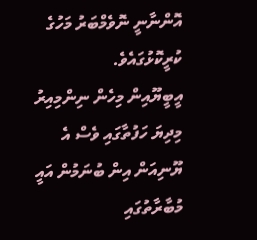އޮންނާނީ ނޮވެމްބަރު މަހުގެ ކުރީކޮޅުގައެވެ.
އީބީޔޫއިން މިހެން ނިންމިއިރު މިދިޔަ ހަފުތާގައި ވެސް އެ ޔޫނިއަން އިން ބުނަމުން އައީ މުބާރާތުގައި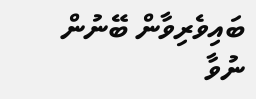ބައިވެރިވާން ބޭނުން ނުވާ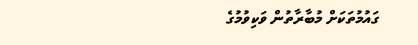ގައުމުތަކަށް މުބާރާތުން ވަކިވުމުގެ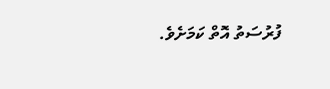ފުރުސަތު އޮތް ކަމަށެވެ.